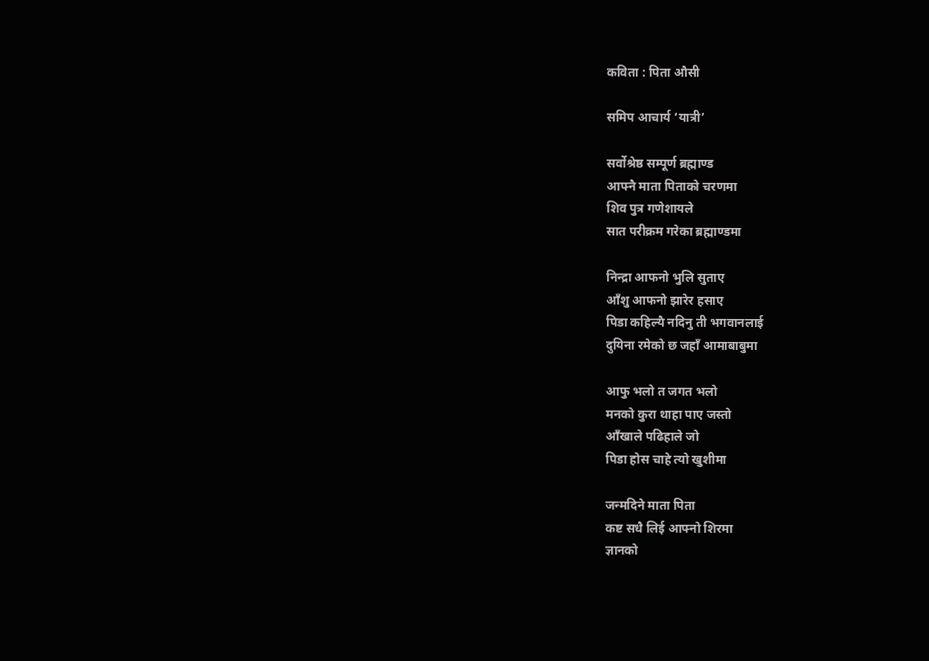कविता : पिता औसी

समिप आचार्य ‘यात्री’

सर्वोश्रेष्ठ सम्पूर्ण ब्रह्माण्ड
आफ्नै माता पिताको चरणमा
शिव पुत्र गणेशायले
सात परीक्रम गरेका ब्रह्माण्डमा

निन्द्रा आफनो भुलि सुताए
आँशु आफनो झारेर हसाए
पिडा कहिल्यै नदिनु ती भगवानलाई
दुयिना रमेको छ जहाँ आमाबाबुमा

आफु भलो त जगत भलो
मनको कुरा थाहा पाए जस्तो
आँखाले पढिहाले जो
पिडा होस चाहे त्यो खुशीमा

जन्मदिने माता पिता
कष्ट सधै लिई आफ्नो शिरमा
ज्ञानको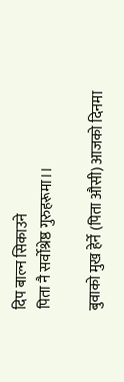दिप बाल्न सिकाउने
पिता नै सर्वोश्रेष्ठ गुरुहरूमा।।

बुवाको मुख हेर्ने (पिता औसी) आजको दिनमा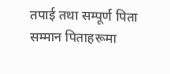तपाई तथा सम्पूर्ण पिता सम्मान पिताहरूमा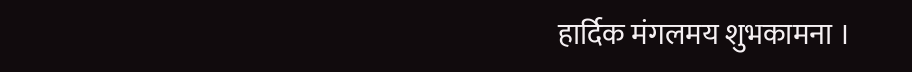हार्दिक मंगलमय शुभकामना ।